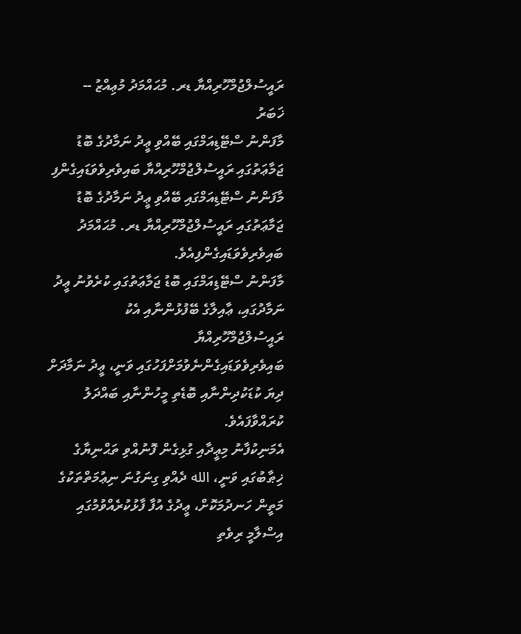ރައީސުލްޖުމްހޫރިއްޔާ ޑރ. މުޙައްމަދު މުޢިއްޒު --
ޚަބަރު
މާފަންނު ސްޓޭޑިއަމްގައި ބޭއްވި ޢީދު ނަމާދުގެ ބޮޑު ޖަމާޢަތުގައި ރައީސުލްޖުމްހޫރިއްޔާ ބައިވެރިވެވަޑައިގެންފި
މާފަންނު ސްޓޭޑިއަމްގައި ބޭއްވި ޢީދު ނަމާދުގެ ބޮޑު ޖަމާޢަތުގައި ރައީސުލްޖުމްހޫރިއްޔާ ޑރ. މުޙައްމަދު ބައިވެރިވެވަޑައިގެންފިއެވެ.
މާފަންނު ސްޓޭޑިއަމްގައި ބޮޑު ޖަމާޢަތުގައި ކުރެވުނު ޢީދު ނަމާދުގައި، ޢާއިލާގެ ބޭފުޅުންނާއި އެކު ރައީސުލްޖުމްހޫރިއްޔާ ބައިވެރިވެވަޑައިގެންނެވުމަށްފަހުގައި ވަނީ، ޢީދު ނަމާދަށް ދިޔަ ކުޑަކުދިންނާއި ބޮޑެތި މީހުންނާއި ބައްދަލު ކުރައްވާފައެވެ.
އެމަނިކުފާނު މިޢީދާއި ގުޅިގެން ފޮނުއްވި ތަޙްނިޔާގެ ޚިޠާބުގައި ވަނީ، الله ދެއްވި ގިނަގުނަ ނިޢުމަތްތަކުގެ މަތީން ހަނދުމަކޮށް، ޢީދުގެ އުފާ ފާޅުކުރެއްވުމުގައި އިސްލާމީ ރިވެތި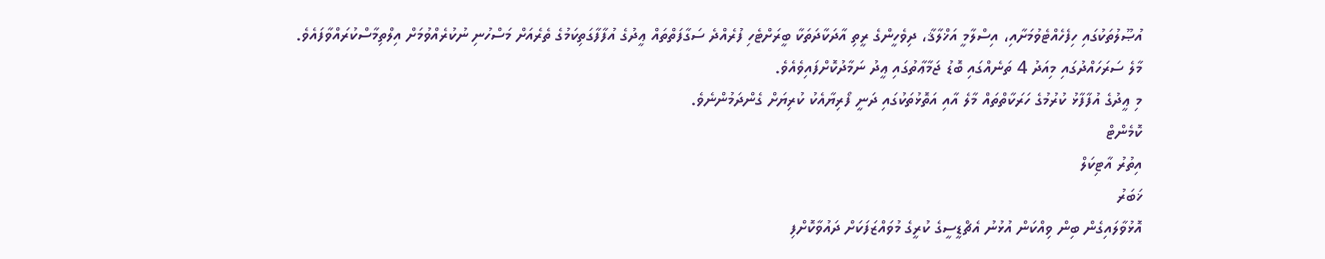އުޞޫލުތަކުގައި ހިފެހެއްޓެވުމަށާއި، އިސްލާމީ އަޚްލާޤާ، ދިވެހީންގެ ރީތި އާދަކާދަތަކާ ބީރަށްޓެހި ފުރެއްދެ ސަގާފަތްތައް ޢީދުގެ އުފާފާގަތިކަމުގެ ތެރެއަށް މަސްހުނި ނުކުރެއްވުމަށް އިލްތިމާސްކުރައްވާފައެވެ.
މާލެ ސަރަހައްދުގައި މިއަދު 4 ތަނެއްގައި ބޮޑު ޖަމާޢާތުގައި ޢީދު ނަމާދުކޮށްފައިވެއެވެ.
މި ޢީދުގެ އުފާފާޅު ކުރުމުގެ ހަރަކާތްތައް މާލެ އާއި އަތޮޅުތަކުގައި ދަނީ ފޯރިޔާއެކު ކުރިޔަށް ގެންދަމުންނެވެ.
ކޮމެންޓް
އިތުރު އާޓިކަލް
ޚަބަރު
އޮޅުވާލައިގެން ބިން ވިއްކަން އުޅުނު އެޗްޑީސީގެ ކުރީގެ މުވައްޒަފަކަށް ދައުވާކޮށްފި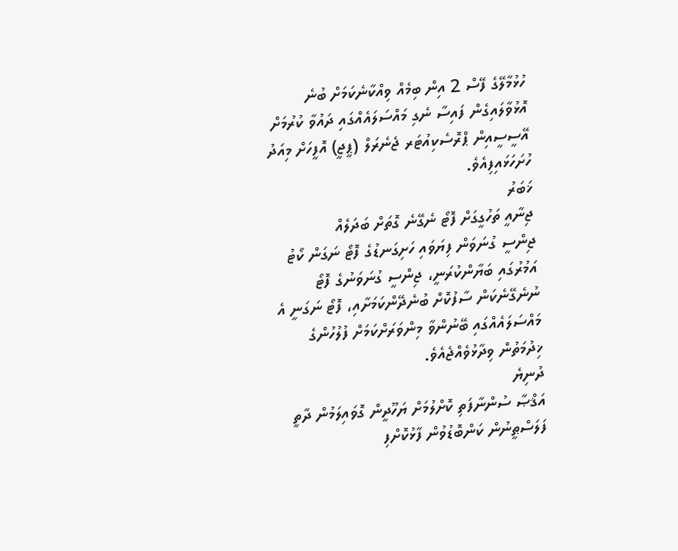ހުޅުމާލޭގެ ފޭސް 2 އިން ބިމެއް ވިއްކާނެކަމަށް ބުނެ އޮޅުވާލައިގެން ފައިސާ ނެގި މައްސަލައެއްގައި ދައުވާ ކުރުމަށް އޭސީސީއިން ޕްރޮސެކިއުޓަރ ޖެނެރަލް (ޕީޖީ) އޮފީހަށް މިއަދު ހުށަހަޅައިފިއެވެ.
ޚަބަރު
ޖިނާއީ ތަހުގީގަށް ފޮޓޯ ނެގޭނެ ގޮތަށް ބަދަލެއް
ޖިންސީ ގުނަވަން ފިޔަވައި ހަށިގަނޑުގެ ފޮޓޯ ނަގަން ކޯޓު އަމުރުގައި ބަޔާންކުރަނީ، ޖިންސީ ގުނަވަނުގެ ފޮޓޯ ނުނެގޭނެކަން ސާފުކޮށް ބުނެދޭންކަމަށާއި، ފޮޓޯ ނަގަނީ އެ މައްސަލައެއްގައި ބޭނުންވާ މިންވަރަށްކަމަށް ފުލުހުންގެ ޚިދުމަތުން ވިދާޅުވެއްޖެއެވެ.
ދުނިޔެ
އަޤްޞާ ސުންނާފަތި ކޮށްލުމަށް ޔަހޫދީން ގޮވައިލަމުން ދާތީ ފަލަސްޠީނުން ކަންބޮޑުވުން ފާޅުކޮށްފި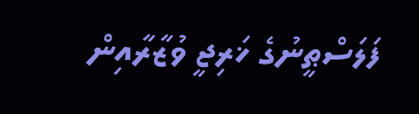ފަލަސްޠީނުގެ ޚަރިޖީ ވުޒާރާއިން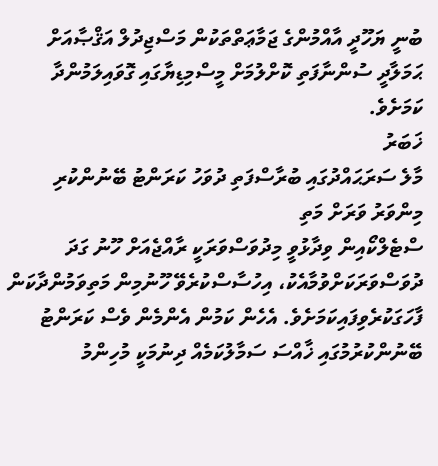ބުނީ ޔަހޫދީ އާއްމުންގެ ޖަމާޢަތްތަކުން މަސްޖިދުލް އަޤްޞާއަށް ޙަމަލާދީ ސުންނާފަތި ކޮށްލުމަށް މީސްމިޑިޔާގައި ގޮވައިލަމުންދާ ކަމަށެވެ.
ޚަބަރު
މާލެ ސަރަޙައްދުގައި ބުރާސްފަތި ދުވަހު ކަރަންޓު ބޭނުންކުރި މިންވަރު ވަރަށް މަތި
ސްޓެލްކޯއިން ވިދާޅުވީ މިދުވަސްވަރަކީ ރާއްޖެއަށް ހޫނު ގަދަ ދުވަސްވަރަކަށްވުމާއެކު، އިހުސާސްކުރެވޭ ހޫނުމިން މަތިވަމުންދާކަން ފާހަގަކުރެވިފައިކަމަށެވެ. އެހެން ކަމުން އެންމެން ވެސް ކަރަންޓު ބޭނުންކުރުމުގައި ޚާއްސަ ސަމާލުކަމެއް ދިނުމަކީ މުހިންމު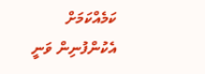ކަމެއްކަމަށް އެކުންފުނިން ވަނީ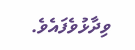ވިދާޅުވެފައެވެ.